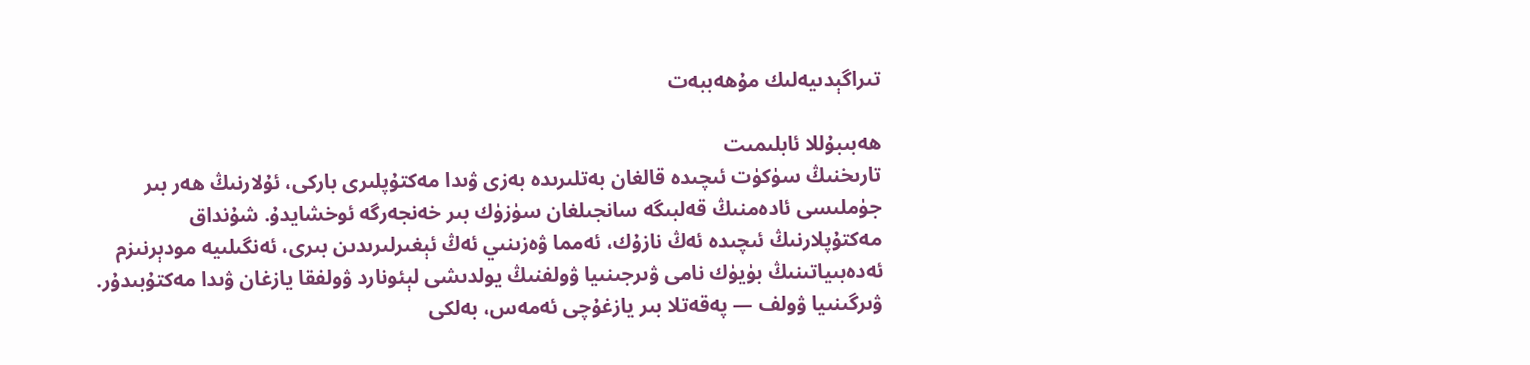تىراگېدىيەلىك مۇھەببەت

ھەبىبۇللا ئابلىمىت
تارىخنىڭ سۈكۈت ئىچىدە قالغان بەتلىرىدە بەزى ۋىدا مەكتۇپلىرى باركى، ئۇلارنىڭ ھەر بىر جۈملىسى ئادەمنىڭ قەلبىگە سانجىلغان سۈزۈك بىر خەنجەرگە ئوخشايدۇ. شۇنداق مەكتۇپلارنىڭ ئىچىدە ئەڭ نازۇك، ئەمما ۋەزىنىي ئەڭ ئېغىرلىرىدىن بىرى، ئەنگىلىيە مودېرنىزم ئەدەبىياتىنىڭ بۈيۈك نامى ۋىرجىنىيا ۋولفنىڭ يولدىشى لېئونارد ۋولفقا يازغان ۋىدا مەكتۇبىدۇر.
ۋىرگىنىيا ۋولف — پەقەتلا بىر يازغۇچى ئەمەس، بەلكى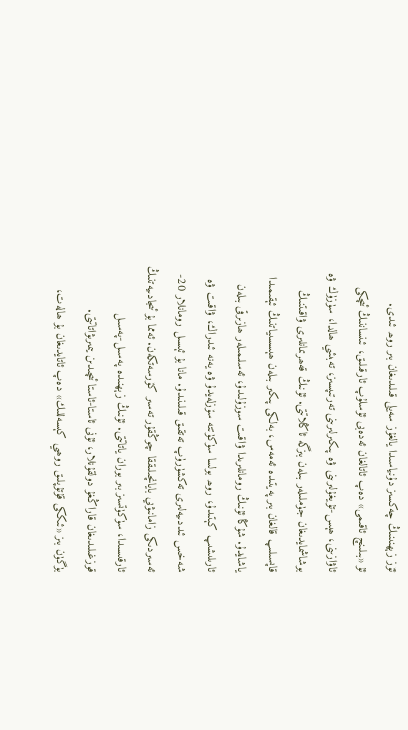ئۆز زېھنىنىڭ چەكسىز دۇنياسىدا يالغۇز سەيلى قىلىدىغان بىر روھ ئىدى.
ئۇ «بىلىنچ ئاقىمى» دەپ ئاتالغان ئەدەبى ئۇسلۇپ ئارقىلىق، ئىنساننىڭ ئىچكى ئاۋازىنى، ھېس-تۇيغۇلىرىنى ۋە پىكىرلىرىنى تەرتىپسىز، تەبىئىي ھالدا، سۈزۈك ۋە بوشاشمايدىغان جۈملىلەر بىلەن بىزگە ئاڭلاتتى. ئۇنىڭ قەھرىمانلىرى ۋاقىتنىڭ قاپسىلىپ قالغان بىر پەيتىدە ئەمەس، بەلكى پىكىر بىلەن ھېسسىياتنىڭ ئېقىمىدا ياشايدۇ. شۇڭا ئۇنىڭ رومانلىرىدا ۋاقىت سوزۇلىدۇ، ئەسلىمىلەر ھازىرقى بىلەن ئارىلىشىپ كېتىدۇ، روھ بولسا سۈكۈتتە سۆزلەيدۇ ۋە يەنە ئىدراك، ۋاقىت ۋە شەخس ئىددىيەلىرى تەكشۈرۈپ تەتقىق قىلىنىدۇ. مانا بۇ ئېسىل رومانلار 20-ئەسىردىكى زامانىۋىي بايانچىلىققا چوڭقۇر تەسىر كۆرسەتكەن. ئەمما بۇ ئىجادىيەتنىڭ ئارقىسىدا، سۈكۈتسىز بىر بوران ياتاتتى. ئۇنىڭ زېھنىدە پەسىل-پەسىل قوزغىلىدىغان قاراڭغۇ دولقۇنلار، ئۇنى ئاستا-ئاستا ئىچىدىن يىمىرىۋاتاتتى.
بۈگۈن بىز «ئىككى قۇتۇپلىق روھىي كېسەللىك» دەپ ئاتايدىغان بۇ ھالەت،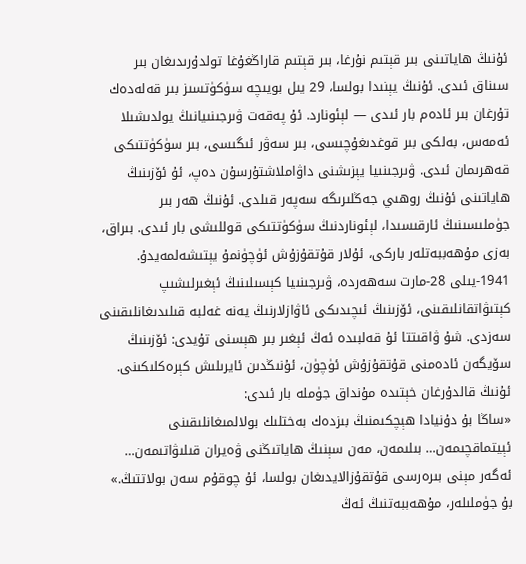ئۇنىڭ ھاياتىنى بىر قېتىم نۇرغا، بىر قېتىم قاراڭغۇغا تولدۇرىدىغان بىر سىناق ئىدى. ئۇنىڭ يېنىدا بولسا، 29 يىل بويىچە سۈكۈتسىز بىر قەلەدەك تۇرغان بىر ئادەم بار ئىدى — لېئونارد. ئۇ پەقەت ۋىرجىنىيانىڭ يولدىشىلا ئەمەس، بەلكى بىر قوغدىغۇچىسى، بىر سەۋر ئىگىسى، بىر سۈكۈتتىكى قەھرىمان ئىدى. ۋىرجىنىيا يېزىشنى داۋاملاشتۇرسۇن دەپ، ئۇ ئۆزىنىڭ ھاياتىنى ئۇنىڭ روھىي جەڭلىرىگە سەپەر قىلدى. ئۇنىڭ ھەر بىر جۈملىسىنىڭ ئارقىسىدا، لېئوناردنىڭ سۈكۈتتىكى قوللىشى بار ئىدى. بىراق، بەزى مۇھەببەتلەر باركى، ئۇلار قۇتقۇزۇش ئۈچۈنمۇ يېتىشەلمەيدۇ.
1941-يىلى 28-مارت سەھەردە، ۋىرجىنىيا كېسىلىنىڭ ئېغىرلىشىپ كېتىۋاتقانلىقىنى، ئۆزىنىڭ ئىچىدىكى ئاۋازلارنىڭ يەنە غەلبە قىلىدىغانلىقىنى سەزدى. شۇ ۋاقىتتا ئۇ قەلبىدە ئەڭ ئېغىر بىر ھېسنى تۇيدى: ئۆزىنىڭ سۆيگەن ئادەمنى قۇتقۇزۇش ئۈچۈن، ئۇنىڭدىن ئايرىلىش كېرەكلىكىنى.
ئۇنىڭ قالدۇرغان خېتىدە مۇنداق جۈملە بار ئىدى:
«ساڭا بۇ دۇنيادا ھېچكىمنىڭ بىزدەك بەختلىك بولالمىغانلىقىنى ئېيتماقچىمەن… بىلىمەن، مەن سېنىڭ ھاياتىڭنى ۋەيران قىلىۋاتىمەن… ئەگەر مېنى بىرەرسى قۇتقۇزالايدىغان بولسا، ئۇ چوقۇم سەن بولاتتىڭ.»
بۇ جۈملىلەر، مۇھەببەتنىڭ ئەڭ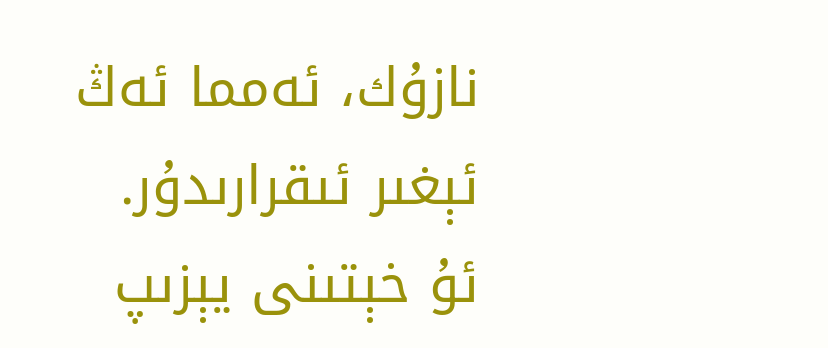نازۇك، ئەمما ئەڭ ئېغىر ئىقرارىدۇر.
ئۇ خېتىنى يېزىپ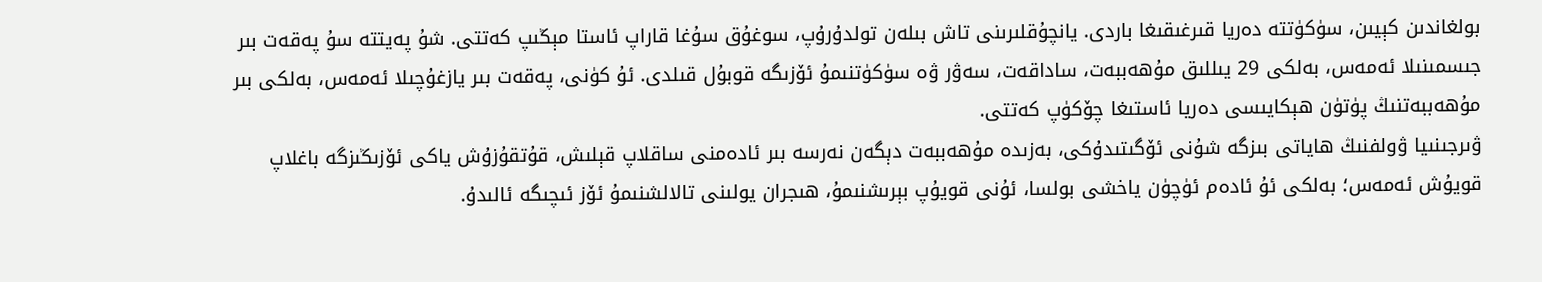بولغاندىن كېيىن، سۈكۈتتە دەريا قىرغىقىغا باردى. يانچۇقلىرىنى تاش بىلەن تولدۇرۇپ، سوغۇق سۇغا قاراپ ئاستا مېڭىپ كەتتى. شۇ پەيتتە سۇ پەقەت بىر جىسمىنىلا ئەمەس، بەلكى 29 يىللىق مۇھەببەت، ساداقەت، سەۋر ۋە سۈكۈتنىمۇ ئۆزىگە قوبۇل قىلدى. ئۇ كۈنى، پەقەت بىر يازغۇچىلا ئەمەس، بەلكى بىر مۇھەببەتنىڭ پۈتۈن ھېكايىسى دەريا ئاستىغا چۆكۈپ كەتتى.
ۋىرجىنىيا ۋولفنىڭ ھاياتى بىزگە شۇنى ئۆگىتىدۇكى، بەزىدە مۇھەببەت دېگەن نەرسە بىر ئادەمنى ساقلاپ قېلىش، قۇتقۇزۇش ياكى ئۆزىڭىزگە باغلاپ قويۇش ئەمەس؛ بەلكى ئۇ ئادەم ئۈچۈن ياخشى بولسا، ئۇنى قويۇپ بېرىشنىمۇ، ھىجران يولىنى تالالشنىمۇ ئۆز ئىچىگە ئالىدۇ.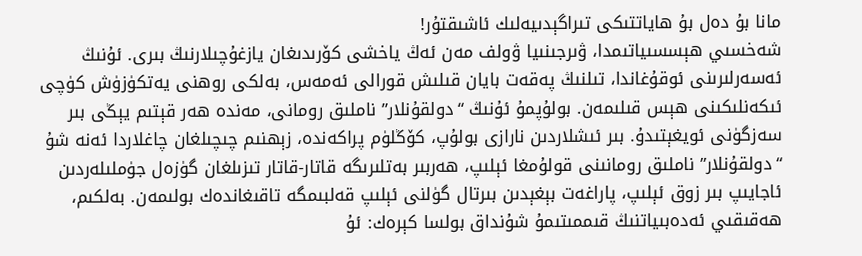مانا بۇ دەل بۇ ھاياتتىكى تىراگېدىيەلىك ئاشىقتۇر!
شەخسىي ھېسسىياتىمدا، ۋىرجىنىيا ۋولف مەن ئەڭ ياخشى كۆرىدىغان يازغۇچىلارنىڭ بىرى. ئۇنىڭ ئەسەرلىرىنى ئوقۇغاندا، تىلنىڭ پەقەت بايان قىلىش قورالى ئەمەس، بەلكى روھنى يەتكۈزۈش كۈچى ئىكەنلىكىنى ھېس قىلىمەن. بولۇپمۇ ئۇنىڭ “دولقۇنلار” ناملىق رومانى، مەندە ھەر قېتىم يېڭى بىر سەزگۈنى ئويغېتىدۇ. بىر ئىشلاردىن نارازى بولۇپ، كۆڭلۈم پراكەندە، زېھنىم چىچىلغان چاغلاردا ئەنە شۇ “دولقۇنلار” ناملىق رومانىنى قولۇمغا ئېلىپ، ھەربىر بەتلىرىگە قاتار-قاتار تىزىلغان گۈزەل جۈملىلەردىن ئاجايىپ بىر زوق ئېلىپ، پاراغەت بېغېدىن بىرتال گۈلنى ئېلىپ قەلبىمگە تاقىغاندەك بولىمەن. بەلكىم، ھەقىقىي ئەدەبىياتنىڭ قىممىتىمۇ شۇنداق بولسا كېرەك: ئۇ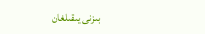بىزنى يىقىلغان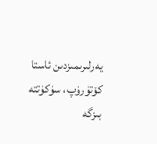يەرلىرىمىزدىن ئاستا كۆتۈرۈپ، سۈكۈتتە بىزگە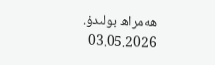ھەمراھ بولىدۇ.
03.05.2026